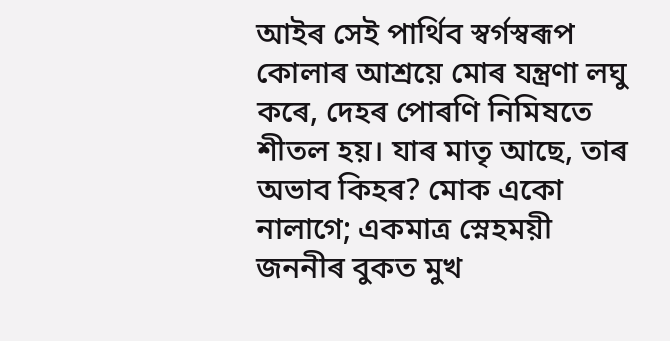আইৰ সেই পাৰ্থিব স্বৰ্গস্বৰূপ কোলাৰ আশ্ৰয়ে মোৰ যন্ত্ৰণা লঘু কৰে, দেহৰ পোৰণি নিমিষতে শীতল হয়। যাৰ মাতৃ আছে, তাৰ অভাব কিহৰ? মোক একো নালাগে; একমাত্ৰ স্নেহময়ী জননীৰ বুকত মুখ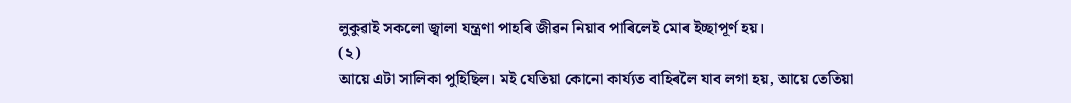লুকুৱাই সকলো জ্বালা যন্ত্ৰণা পাহৰি জীৱন নিয়াব পাৰিলেই মোৰ ইচ্ছাপূৰ্ণ হয়।
(২)
আয়ে এটা সালিকা পুহিছিল। মই যেতিয়া কোনো কাৰ্য্যত বাহিৰলৈ যাব লগা হয়, আয়ে তেতিয়া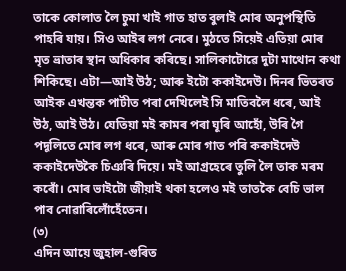তাকে কোলাত লৈ চুমা খাই গাত হাত বুলাই মোৰ অনুপস্থিতি পাহৰি যায়। সিও আইৰ লগ নেৰে। মুঠতে সিয়েই এতিয়া মোৰ মৃত ভ্ৰাতাৰ স্থান অধিকাৰ কৰিছে। সালিকাটোৱে দুটা মাথোন কথা শিকিছে। এটা—আই উঠ; আৰু ইটো ককাইদেউ। দিনৰ ভিতৰত আইক এখন্তক পাটীত পৰা দেখিলেই সি মাতিবলৈ ধৰে, আই উঠ, আই উঠ। যেতিয়া মই কামৰ পৰা ঘূৰি আহোঁ, উৰি গৈ পদূলিতে মোৰ লগ ধৰে, আৰু মোৰ গাত পৰি ককাইদেউ ককাইদেউকৈ চিঞৰি দিয়ে। মই আগ্ৰহেৰে তুলি লৈ তাক মৰম কৰোঁ। মোৰ ভাইটো জীয়াই থকা হলেও মই তাতকৈ বেচি ভাল পাব নোৱাৰিলোঁহেঁতেন।
(৩)
এদিন আয়ে জুহাল-গুৰিত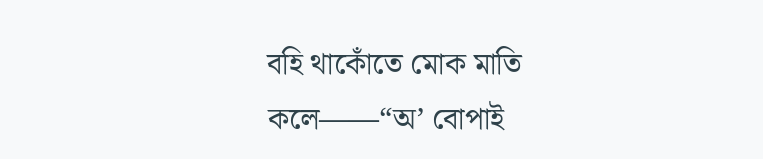বহি থাকোঁতে মোক মাতি কলে——“অ’ বোপাই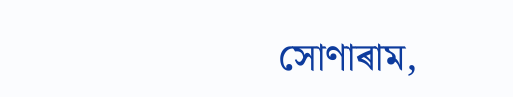সোণাৰাম,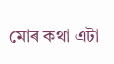মোৰ কথা এটা